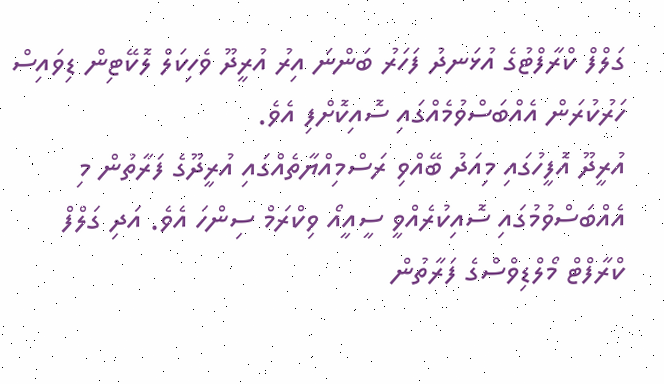ގަލްފް ކްރާފްޓުގެ އުޅަނދު ފަހަރު ބަންނަ އިރު އުރީދޫ ވެހިކަލް ލޮކޭޓިން ޑިވައިސް ހަރުކުރަން އެއްބަސްވުމެއްގައި ސޮއިކޮށްފި އެވެ.
އުރީދޫ އޮފީހުގައި މިއަދު ބޭއްވި ރަސްމިއްޔާތެއްގައި އުރީދޫގެ ފަރާތުން މި އެއްބަސްވުމުގައި ސޮއިކުރެއްވީ ސީއީއޯ ވިކްރަމް ސިންހަ އެވެ. އަދި ގަލްފް ކްރާފްޓް މޯލްޑިވްސްގެ ފަރާތުން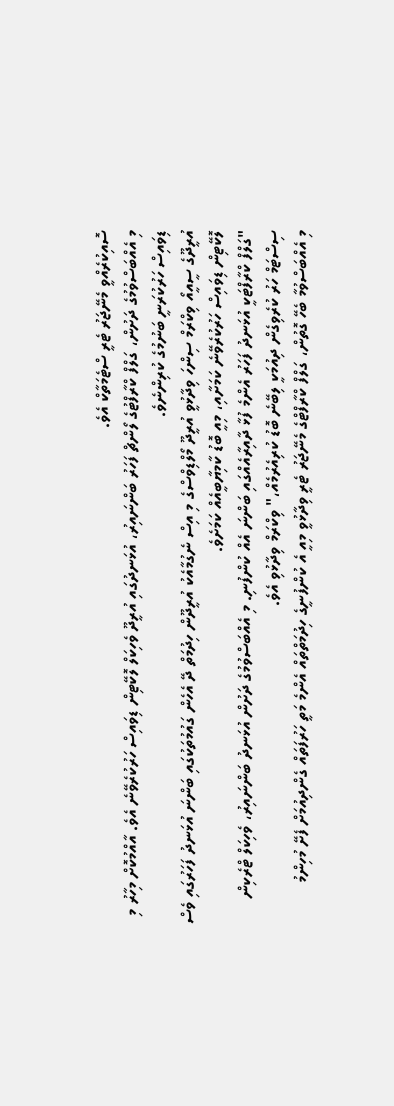ސޮއިކުރެއްވީ މެނޭޖަރު ޓެރީ ސްޓެމަތާކް އެވެ.
މި އެއްބަސްވުމުގެ ދަށުން، ގަލްފް ކްރާފްޓުގެ ލޯންޗް ފަހަރު ބަންނައިރު، އުޅަނދުގައި އުރީދޫ ވެހިކަލް ލޮކޭޓިން ޑިވައިސް ހަރުކުރެވޭނެ އެވެ. އާއްމުކޮށް މިހާރު މި ޑިވައިސް ހަރުކުރަނީ ބަނުމުގެ ކުރިންނެވެ.
އުރީދޫގެ ސީއީއޯ ވިކްރަމް ސިންހަ ވިދާޅުވީ އުރީދޫ މޯލްޑިވްސްގެ މި އިސް ނެގުމާއެކު އުރީދޫން ހިދުމަތް ދޭ އެހެން ގައުމުތަކުގައި ބަންނަ އުޅަނދު ފަހަރުގައި ވެސް ލޮކޭޓިން ޑިވައިސް ހަރުކުރެވޭނެ ކަމަށާއި، މިއީ ބޮޑު ކާމިޔާބީއެއް ކަމަށެވެ.
"ގަލްފް ކްރާފްޓަކީ އުޅަނދު ފަހަރު އެންމެ ފުޅާ ދާއިރާއެއްގައި ބަންނަ އެއް ކުންފުނި. މި އެއްބަސްވުމުގެ ދަށުން އުޅަނދު ބަންނައިރު، ވެހިކަލް ޓްރެކިން ސިސްޓަމް ހަރު ކުރެވިގެން ދިއުމަކީ ލިބޭނެ ބޮޑު ކުރިއެރުމެއް،" ވިކްރަމް ވިދާޅުވި އެވެ.
މި އެއްބަސްވުމާ ބެހޭ ގޮތުން، ގަލްފް ކްރާފްޓްގެ މެނޭޖަރު ޓެރީ ވިދާޅުވީ މިއީ އެ ކުންފުނީގެ ހިދުމަތްތައް އެންމެ މަތީ ހަރުފަތައް ގެންދިއުމަށް ފެށޭ މުހިންމު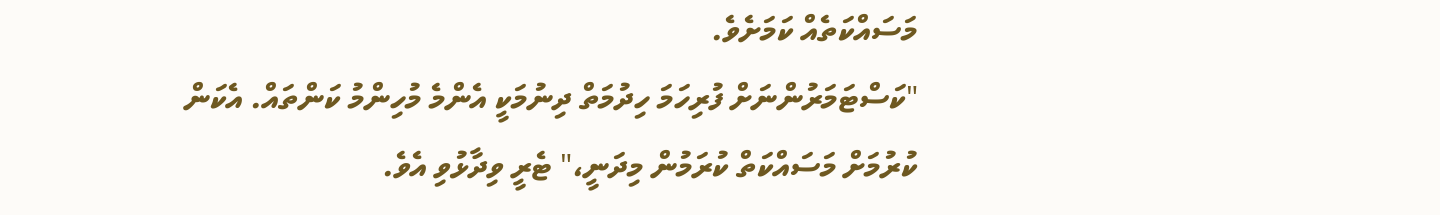މަސައްކަތެއް ކަމަށެވެ.
"ކަސްޓަމަރުންނަށް ފުރިހަމަ ހިދުމަތް ދިނުމަކީ އެންމެ މުހިންމު ކަންތައް. އެކަން ކުރުމަށް މަސައްކަތް ކުރަމުން މިދަނީ،" ޓެރީ ވިދާޅުވި އެވެ.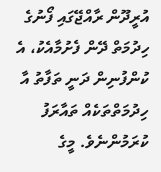އުރީދޫން ރާއްޖޭގައި ފޯނުގެ ހިދުމަތް ދޭން ފެށުމާއެކު، އެ ކުންފުނިން ދަނީ ތަފާތު އާ ހިދުމަތްތަކެއް ތައާރަފު ކުރަމުންނެވެ. މީގެ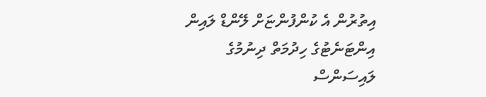އިތުރުން އެ ކުންފުންޏަށް ލޭންޑް ލައިން އިންޓަނެޓުގެ ހިދުމަތް ދިނުމުގެ ލައިސަންސް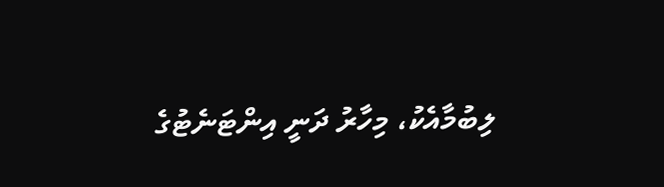ލިބުމާއެކު، މިހާރު ދަނީ އިންޓަނެޓުގެ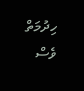ހިދުމަތް ވެސް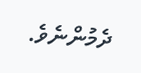ދެމުންނެވެ.